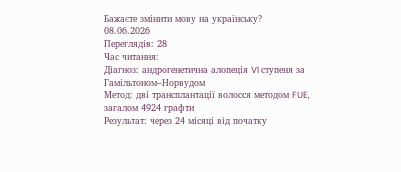Бажаєте змінити мову на українську?
08.06.2026
Переглядів: 28
Час читання:
Діагноз: андрогенетична алопеція VI ступеня за Гамільтоном–Норвудом
Метод: дві трансплантації волосся методом FUE, загалом 4924 графти
Результат: через 24 місяці від початку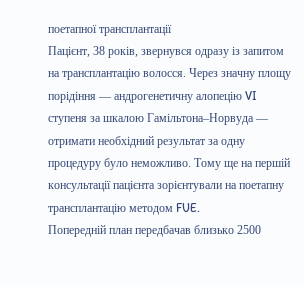поетапної трансплантації
Пацієнт, 38 років, звернувся одразу із запитом на трансплантацію волосся. Через значну площу порідіння — андрогенетичну алопецію VI ступеня за шкалою Гамільтона–Норвуда — отримати необхідний результат за одну процедуру було неможливо. Тому ще на першій консультації пацієнта зорієнтували на поетапну трансплантацію методом FUE.
Попередній план передбачав близько 2500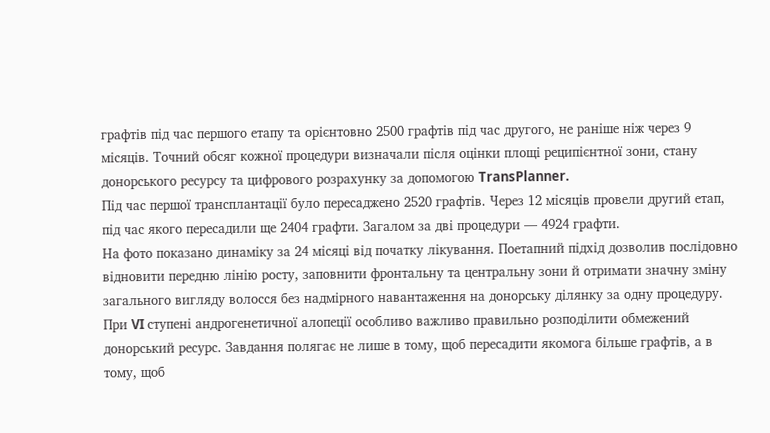графтів під час першого етапу та орієнтовно 2500 графтів під час другого, не раніше ніж через 9 місяців. Точний обсяг кожної процедури визначали після оцінки площі реципієнтної зони, стану донорського ресурсу та цифрового розрахунку за допомогою TransPlanner.
Під час першої трансплантації було пересаджено 2520 графтів. Через 12 місяців провели другий етап, під час якого пересадили ще 2404 графти. Загалом за дві процедури — 4924 графти.
На фото показано динаміку за 24 місяці від початку лікування. Поетапний підхід дозволив послідовно відновити передню лінію росту, заповнити фронтальну та центральну зони й отримати значну зміну загального вигляду волосся без надмірного навантаження на донорську ділянку за одну процедуру.
При VI ступені андрогенетичної алопеції особливо важливо правильно розподілити обмежений донорський ресурс. Завдання полягає не лише в тому, щоб пересадити якомога більше графтів, а в тому, щоб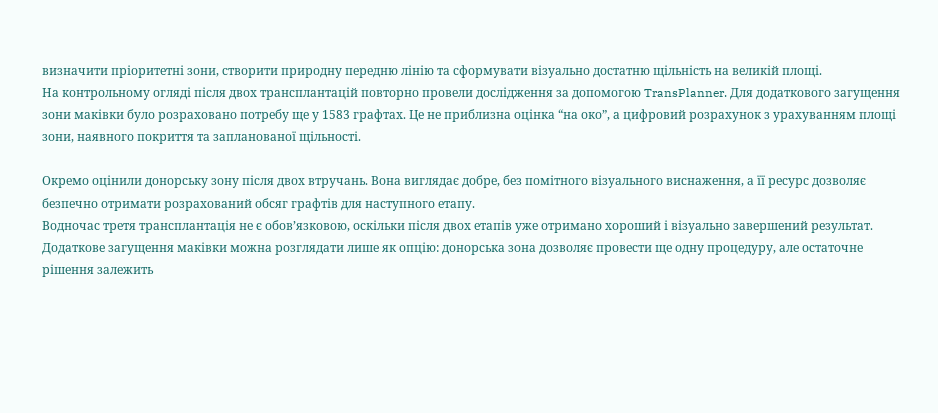визначити пріоритетні зони, створити природну передню лінію та сформувати візуально достатню щільність на великій площі.
На контрольному огляді після двох трансплантацій повторно провели дослідження за допомогою TransPlanner. Для додаткового загущення зони маківки було розраховано потребу ще у 1583 графтах. Це не приблизна оцінка “на око”, а цифровий розрахунок з урахуванням площі зони, наявного покриття та запланованої щільності.

Окремо оцінили донорську зону після двох втручань. Вона виглядає добре, без помітного візуального виснаження, а її ресурс дозволяє безпечно отримати розрахований обсяг графтів для наступного етапу.
Водночас третя трансплантація не є обов’язковою, оскільки після двох етапів уже отримано хороший і візуально завершений результат. Додаткове загущення маківки можна розглядати лише як опцію: донорська зона дозволяє провести ще одну процедуру, але остаточне рішення залежить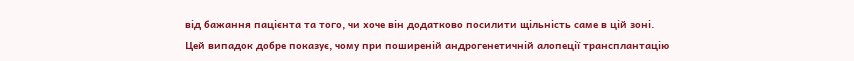від бажання пацієнта та того, чи хоче він додатково посилити щільність саме в цій зоні.
Цей випадок добре показує, чому при поширеній андрогенетичній алопеції трансплантацію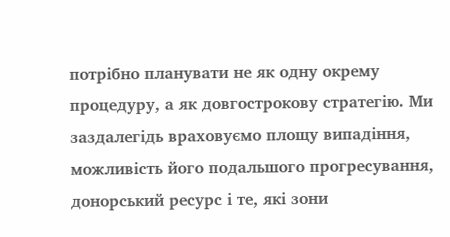потрібно планувати не як одну окрему процедуру, а як довгострокову стратегію. Ми заздалегідь враховуємо площу випадіння, можливість його подальшого прогресування, донорський ресурс і те, які зони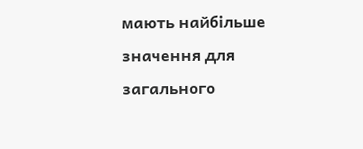мають найбільше значення для загального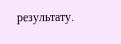результату.